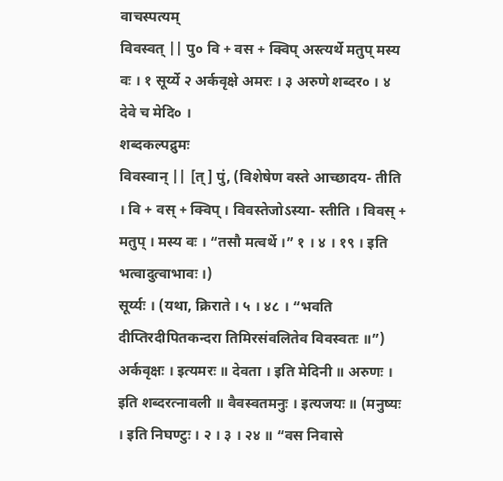वाचस्पत्यम्
विवस्वत् || पु० वि + वस + क्विप् अस्त्यर्थे मतुप् मस्य वः । १ सूर्य्ये २ अर्कवृक्षे अमरः । ३ अरुणे शब्दर० । ४ देवे च मेदि० ।
शब्दकल्पद्रुमः
विवस्वान् || [त्] पुं, (विशेषेण वस्ते आच्छादय- तीति । वि + वस् + क्विप् । विवस्तेजोऽस्या- स्तीति । विवस् + मतुप् । मस्य वः । “तसौ मत्वर्थे ।” १ । ४ । १९ । इति भत्वादुत्वाभावः ।)
सूर्य्यः । (यथा, क्रिराते । ५ । ४८ । “भवति दीप्तिरदीपितकन्दरा तिमिरसंवलितेव विवस्वतः ॥”)
अर्कवृक्षः । इत्यमरः ॥ देवता । इति मेदिनी ॥ अरुणः । इति शब्दरत्नावली ॥ वैवस्वतमनुः । इत्यजयः ॥ (मनुष्यः । इति निघण्टुः । २ । ३ । २४ ॥ “वस निवासे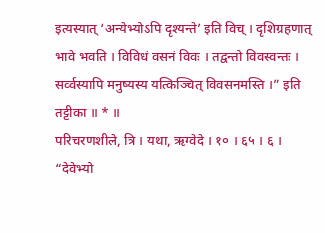इत्यस्यात् ‘अन्येभ्योऽपि दृश्यन्ते’ इति विच् । दृशिग्रहणात् भावे भवति । विविधं वसनं विवः । तद्वन्तो विवस्वन्तः । सर्व्वस्यापि मनुष्यस्य यत्किञ्चित् विवसनमस्ति ।” इति तट्टीका ॥ * ॥
परिचरणशीले, त्रि । यथा, ऋग्वेदे । १० । ६५ । ६ । “देवेभ्यो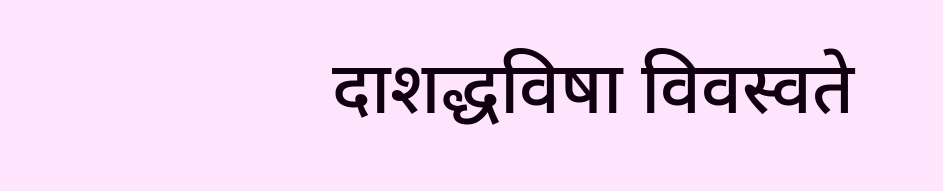दाशद्धविषा विवस्वते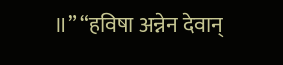॥” “हविषा अन्नेन देवान्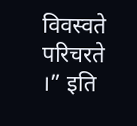विवस्वते परिचरते ।” इति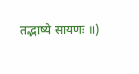तद्भाष्ये सायणः ॥)